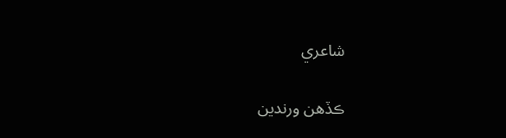شاعري

ڪڏهن ورندين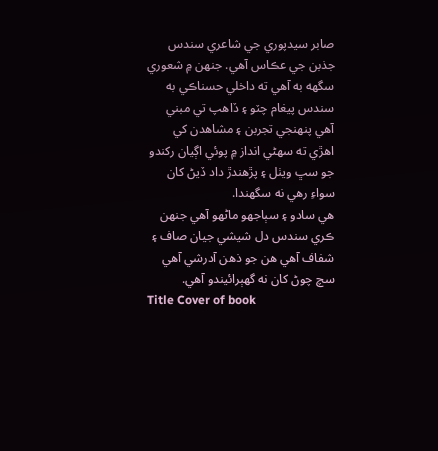صابر سيدپوري جي شاعري سندس جذبن جي عڪاس آهي. جنهن ۾ شعوري سگهه به آهي ته داخلي حسناڪي به سندس پيغام چٽو ۽ ڏاهپ تي مبني آهي پنهنجي تجربن ۽ مشاهدن کي اهڙي ته سهڻي انداز ۾ پوئي اڳيان رکندو جو سڀ ويٺل ۽ پڙهندڙ داد ڏيڻ کان سواءِ رهي نه سگهندا.
هي سادو ۽ سٻاجهو ماڻهو آهي جنهن ڪري سندس دل شيشي جيان صاف ۽ شفاف آهي هن جو ذهن آدرشي آهي سچ چوڻ کان نه گهٻرائيندو آهي.
Title Cover of book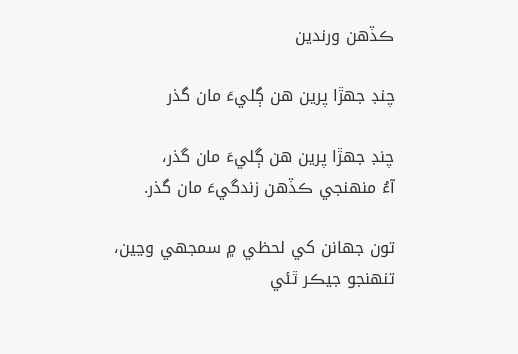ڪڏهن ورندين

چنڊ جهڙا پرين هن ڳليءَ مان گذر

چنڊ جهڙا پرين هن ڳليءَ مان گذر،
آءُ منهنجي ڪڏهن زندگيءَ مان گذر.

تون جهانن کي لحظي ۾ سمجهي وڃين،
تنهنجو جيڪر ٿئي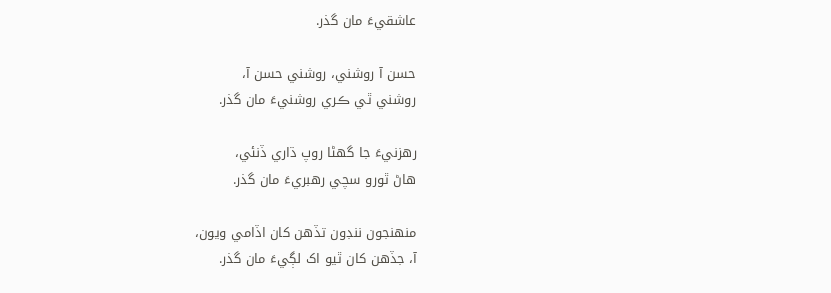عاشقيءَ مان گذر.

حسن آ روشني، روشني حسن آ،
روشني ٿي ڪري روشنيءَ مان گذر.

رهزنيءَ جا گهڻا روپ ڌاري ڏنئي،
هاڻ ٿورو سچي رهبريءَ مان گذر.

منهنجون ننڊون تڏهن کان اڏامي ويون،
آ، جڏهن کان ٿيو اک لڳيءَ مان گذر.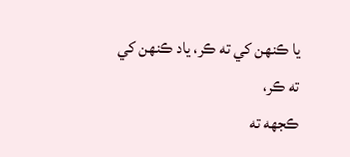يا ڪنهن کي ته ڪر، ياد ڪنهن کي ته ڪر،
ڪجهه ته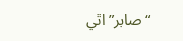“صابر” اٿي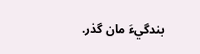بندگيءَ مان گذر.